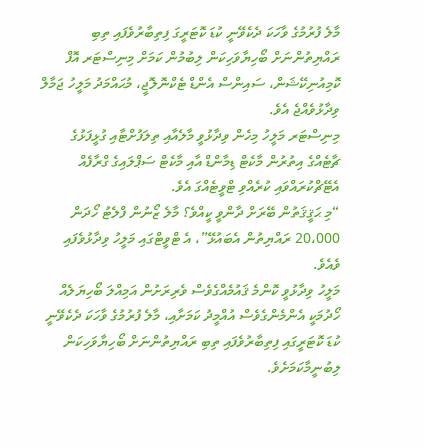މާލެ ފުރުމުގެ ވާހަކަ ދެކެވޭނީ ކުޑަ ކޮޓަރީގަ ފިތިބާރުވެފައި ތިބި ރައްޔިތުންނަށް ބޯހިޔާވަހިކަން ލިބުމުން ކަމަށް މިނިސްޓަރ އޮފް ކޮމިއުނިކޭޝަން، ސައިންސް އެންޑް ޓެކްނޮލޮޖީ، މުޙައްމަދު މަލީހު ޖަމާލް ވިދާޅުވެއްޖެ އެވެ.
މިނިސްޓަރ މަލީހު މިހެން ވިދާޅުވީ މާލެއާއި ތިލަފުށްޓާއި ގުޅީފަޅުގެ ޗާޓެއްގެ އިތުރުން މާކެޓް ޑިމާންޑް އާއި މާކެޓް ސަޕްލައިގެ ގްރާފެއް އެޓޭޗްކުރައްވައި ކުރެއްވި ޓްވީޓެއްގަ އެވެ.
“މި ޙަޤީޤަތުން ބޭރަށް ދާންވީ ކީއްވެ؟ މާލެ ޒޯނުން ފްލެޓު ހޯދަން 20،000 ރައްޔިތުން އެބައުޅޭ”، އެ ޓްވީޓްގައި މަލީހު ވިދާޅުވެފައި ވެއެވެ.
މަލީހު ވިދާޅުވީ ކޮންމެ ޤައުމެއްގެވެސް ވެރިރަށުން އަމިއްލަ ބޯހިޔަލެއް ހޯދުމަކީ އެންމެންގެވެސް އުއްމީދު ކަމަށާއި، މާލެ ފުރުމުގެ ވާހަކަ ދެކެވޭނީ ކުޑަ ކޮޓަރީގައި ފިތިބާރުވެފައި ތިބި ރައްޔިތުންނަށް ބޯހިޔާވަހިކަން ލިބުނީމާކަމަށެވެ.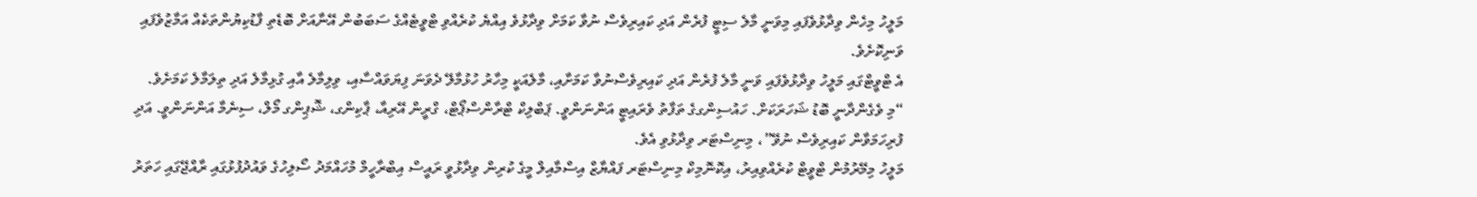މަލީހު މިހެން ވިދާޅުވެފައި މިވަނީ މާލެ ސިޓީ ފުރެން އަދި ކައިރިވެސް ނުވާ ކަމަށް ވިދާޅުވެ އިއްޔެ ކުރެއްވި ޓްވީޓެއްގެ ސަބަބުން އޭނާއަށް ބޮޑެތި ފާޑުކިޔުންތަކެއް އަމާޒުވެފައި ވަނިކޮށެވެ.
އެ ޓްވީޓްގައި މަލީހު ވިދާޅުވެފައި ވަނީ މާލެ ފުރެން އަދި ކައިރިވެސްނުވާ ކަމަށާއި، މާލެއަކީ މިހާރު ހުޅުމާލޭ ދެވަނަ ފިޔަވައްސާއި، ވިލިމާލެ އާއި ގުޅިމާލެ އަދި ތިލަމާލެ ކަމަށެވެ.
“މި ވެގެންދާނީ ބޮޑު ޝަހަރަކަށް. ހައުސިންގގެ ތަފާތު ވެރައިޓީ އަންނަންވީ. ޕަބްލިކް ޓްރާންސްޕޯޓް، ގްރީން އޭރިއާ، ޕާކިންގ، ޝޮޕިންގ މޯލް، ސިނެމާ އަންނަންވީ. އަދި ފުރިހަމަވާން ކައިރިވެސް ނުވޭ”، މިނިސްޓަރ ވިދާޅުވި އެވެ.
މަލީހު މިމޭރުމުން ޓްވީޓް ކުރެއްވިއިރު، އިކޮނޮމިކް މިނިސްޓަރ ފައްޔާޒް އިސްމާއިލް މީގެ ކުރިން ވިދާޅުވީ ރައީސް އިބްރާހީމް މުހައްމަދު ސޯލިހުގެ ވައުދުފުޅުގައި ރާއްޖޭގައި ހަތަރު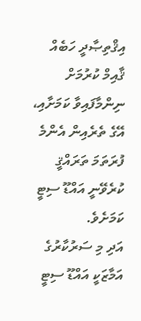އިޤްތިޞާދީ ހަބެއް ޤާއިމް ކުރުމަށް ނިންމާފައިވާ ކަމަށާއި، އޭގެ ތެރެއިން އެންމެ ފުރަތަމަ ތަރައްޤީ ކުރެވޭނީ އައްޑޫ ސިޓީ ކަމަށެވެ.
އަދި މި ސަރުކާރުގެ އަމާޒަކީ އައްޑޫ ސިޓީ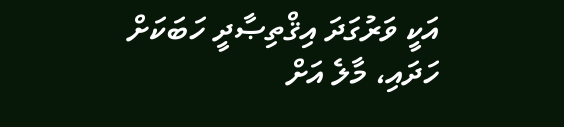އަކީ ވަރުގަދަ އިޤްތިޞާދީ ހަބަކަށް ހަދައި، މާލެ އަށް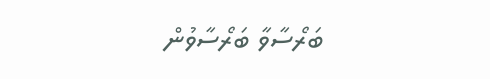ބަރޯސާވާ ބަރޯސާވުން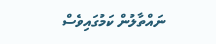ނައްތާލުން ކަމުގައިވެސް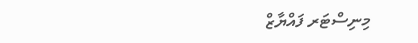މިނިސްޓަރ ފައްޔާޒް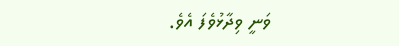ވަނީ ވިދާޅުވެފަ އެވެ.